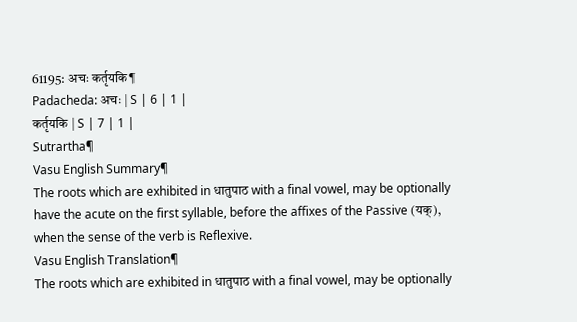61195: अचः कर्तृयकि¶
Padacheda: अचः | S | 6 | 1 |
कर्तृयकि | S | 7 | 1 |
Sutrartha¶
Vasu English Summary¶
The roots which are exhibited in धातुपाठ with a final vowel, may be optionally have the acute on the first syllable, before the affixes of the Passive (यक्), when the sense of the verb is Reflexive.
Vasu English Translation¶
The roots which are exhibited in धातुपाठ with a final vowel, may be optionally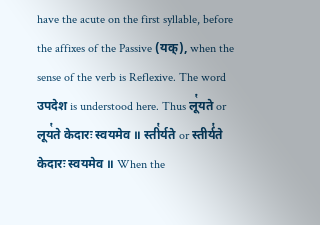have the acute on the first syllable, before the affixes of the Passive (यक्), when the sense of the verb is Reflexive. The word उपदेश is understood here. Thus लू꣡यते or लूय꣡ते केदारः स्वयमेव ॥ स्ती꣡र्यते or स्तीर्य꣡ते केदारः स्वयमेव ॥ When the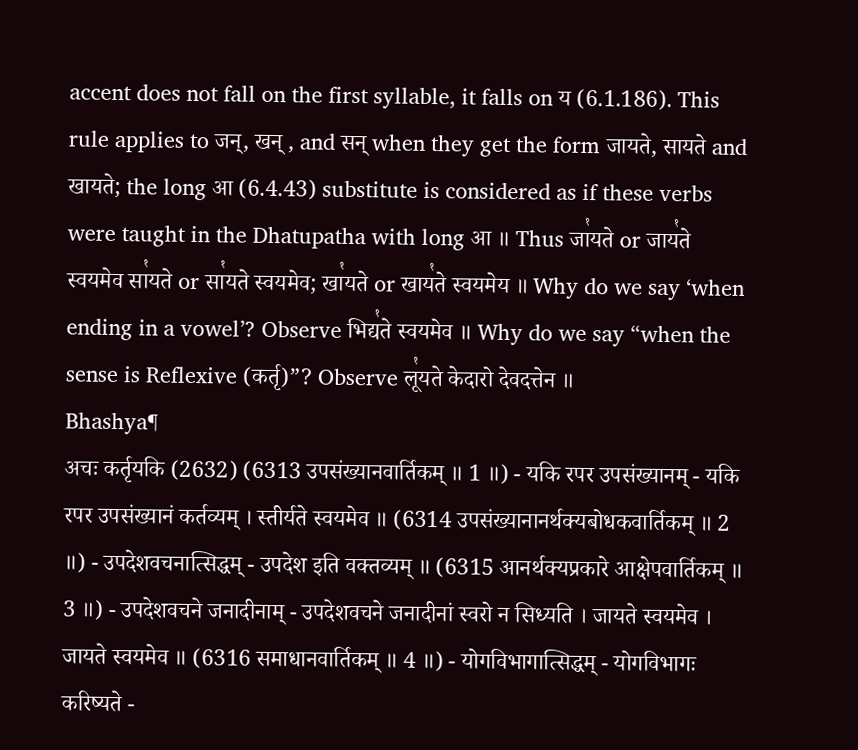accent does not fall on the first syllable, it falls on य (6.1.186). This rule applies to जन्, खन् , and सन् when they get the form जायते, सायते and खायते; the long आ (6.4.43) substitute is considered as if these verbs were taught in the Dhatupatha with long आ ॥ Thus जा꣡यते or जाय꣡ते स्वयमेव सा꣡यते or सा꣡यते स्वयमेव; खा꣡यते or खाय꣡ते स्वयमेय ॥ Why do we say ‘when ending in a vowel’? Observe भिद्य꣡ते स्वयमेव ॥ Why do we say “when the sense is Reflexive (कर्तृ)”? Observe लू꣡यते केदारो देवदत्तेन ॥
Bhashya¶
अचः कर्तृयकि (2632) (6313 उपसंख्यानवार्तिकम् ॥ 1 ॥) - यकि रपर उपसंख्यानम् - यकि रपर उपसंख्यानं कर्तव्यम् । स्तीर्यते स्वयमेव ॥ (6314 उपसंख्यानानर्थक्यबोधकवार्तिकम् ॥ 2 ॥) - उपदेशवचनात्सिद्धम् - उपदेश इति वक्तव्यम् ॥ (6315 आनर्थक्यप्रकारे आक्षेपवार्तिकम् ॥ 3 ॥) - उपदेशवचने जनादीनाम् - उपदेशवचने जनादीनां स्वरो न सिध्यति । जायते स्वयमेव । जायते स्वयमेव ॥ (6316 समाधानवार्तिकम् ॥ 4 ॥) - योगविभागात्सिद्धम् - योगविभागः करिष्यते -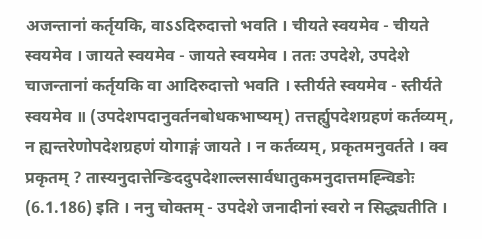अजन्तानां कर्तृयकि, वाऽऽदिरुदात्तो भवति । चीयते स्वयमेव - चीयते स्वयमेव । जायते स्वयमेव - जायते स्वयमेव । ततः उपदेशे, उपदेशे चाजन्तानां कर्तृयकि वा आदिरुदात्तो भवति । स्तीर्यते स्वयमेव - स्तीर्यते स्वयमेव ॥ (उपदेशपदानुवर्तनबोधकभाष्यम्) तत्तर्ह्युपदेशग्रहणं कर्तव्यम्, न ह्यन्तरेणोपदेशग्रहणं योगाङ्गं जायते । न कर्तव्यम्, प्रकृतमनुवर्तते । क्व प्रकृतम् ? तास्यनुदात्तेन्ङिददुपदेशाल्लसार्वधातुकमनुदात्तमह्न्विङोः (6.1.186) इति । ननु चोक्तम् - उपदेशे जनादीनां स्वरो न सिद्ध्यतीति ।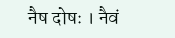नैष दोषः । नैवं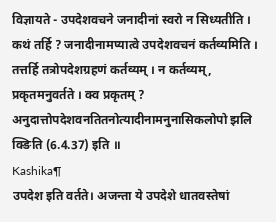विज्ञायते - उपदेशवचने जनादीनां स्वरो न सिध्यतीति । कथं तर्हि ? जनादीनामप्यात्वे उपदेशवचनं कर्तव्यमिति । तत्तर्हि तत्रोपदेशग्रहणं कर्तव्यम् । न कर्तव्यम्, प्रकृतमनुवर्तते । क्व प्रकृतम् ? अनुदात्तोपदेशवनतितनोत्यादीनामनुनासिकलोपो झलि क्ङिति (6.4.37) इति ॥
Kashika¶
उपदेश इति वर्तते। अजन्ता ये उपदेशे धातवस्तेषां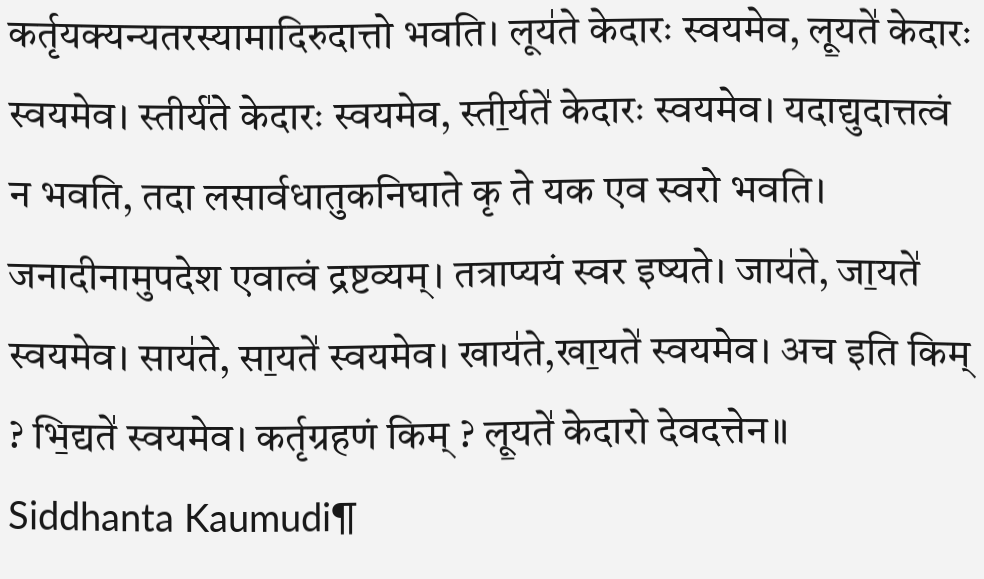कर्तृयक्यन्यतरस्यामादिरुदात्तो भवति। लूय॑ते केदारः स्वयमेव, लू॒यते॑ केदारः स्वयमेव। स्तीर्य॑ते केदारः स्वयमेव, स्ती॒र्यते॑ केदारः स्वयमेव। यदाद्युदात्तत्वं न भवति, तदा लसार्वधातुकनिघाते कृ ते यक एव स्वरो भवति। जनादीनामुपदेश एवात्वं द्रष्टव्यम्। तत्राप्ययं स्वर इष्यते। जाय॑ते, जा॒यते॑ स्वयमेव। साय॑ते, सा॒यते॑ स्वयमेव। खाय॑ते,खा॒यते॑ स्वयमेव। अच इति किम् ? भि॒द्यते॑ स्वयमेव। कर्तृग्रहणं किम् ? लू॒यते॑ केदारो देवदत्तेन॥
Siddhanta Kaumudi¶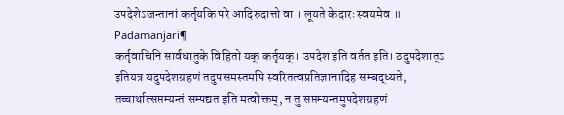उपदेशेऽजन्तानां कर्तृयकि परे आदिरुदात्तो वा । लूयते केदारः स्वयमेव ॥
Padamanjari¶
कर्तृवाचिनि सार्वधातुके विहितो यक् कर्तृयक्। उपदेश इति वर्तत इति। ठदुपदेशात्ऽ इतियत्र यदुपदेशग्रहणं तदुपसमस्तमपि स्वरितत्वप्रतिज्ञानादिह सम्बद्ध्यते, तच्चार्थात्सप्तम्यन्तं सम्पद्यत इति मत्वोक्तम्, न तु सप्तम्यन्तमुपदेशग्रहणं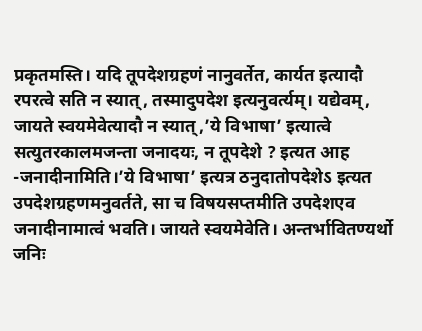प्रकृतमस्ति। यदि तूपदेशग्रहणं नानुवर्तेत, कार्यत इत्यादौ रपरत्वे सति न स्यात्, तस्मादुपदेश इत्यनुवर्त्यम्। यद्येवम्, जायते स्वयमेवेत्यादौ न स्यात्,’ये विभाषा’ इत्यात्वे सत्युतरकालमजन्ता जनादयः, न तूपदेशे ? इत्यत आह -जनादीनामिति।’ये विभाषा’ इत्यत्र ठनुदातोपदेशेऽ इत्यत उपदेशग्रहणमनुवर्तते, सा च विषयसप्तमीति उपदेशएव जनादीनामात्वं भवति। जायते स्वयमेवेति। अन्तर्भावितण्यर्थो जनिः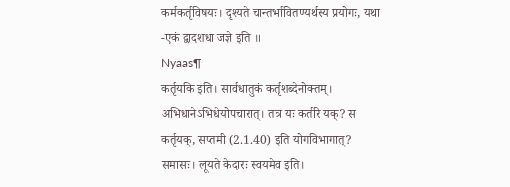कर्मकर्तृविषयः। दृश्यते चान्तर्भावितण्यर्थस्य प्रयोगः, यथा -एकं द्वादशधा जज्ञे इति ॥
Nyaas¶
कर्तृयकि इति। सार्वधातुकं कर्तृशब्देनोक्तम्। अभिधानेऽभिधेयोपचारात्। तत्र यः कर्तरि यक्? स कर्तृयक्, सप्तमी (2.1.40) इति योगविभागात्? समासः। लूयते केदारः स्वयमेव इति।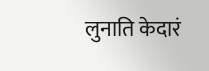लुनाति केदारं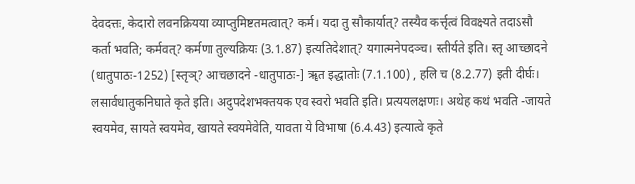देवदत्तः, केदारो लवनक्रियया व्याप्तुमिष्टतमत्वात्? कर्म। यदा तु सौकार्यात्? तस्यैव कर्त्तृत्वं विवक्ष्यते तदाऽसौ कर्ता भवति; कर्मवत्? कर्मणा तुल्यक्रियः (3.1.87) इत्यतिदेशात्? यगात्मनेपदञ्च। स्तीर्यते इति। स्तृ आच्छादने (धातुपाठः-1252) [स्तृञ्? आचछादने -धातुपाठः-] ॠत इद्धातोः (7.1.100) , हलि च (8.2.77) इती दीर्घः। लसार्वधातुकनिघाते कृते इति। अदुपदेशभक्तयक एव स्वरो भवति इति। प्रत्ययलक्षणः। अथेह कथं भवति -जायते स्वयमेव, सायते स्वयमेव, खायते स्वयमेवेति, यावता ये विभाषा (6.4.43) इत्यात्वे कृते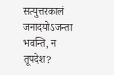सत्युत्तरकालं जनादयोऽजन्ता भवन्ति, न तूपदेश?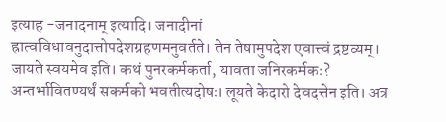इत्याह -जनादनाम् इत्यादि। जनादीनां ह्रात्वविधावनुदात्तोपदेशग्रहणमनुवर्तते। तेन तेषामुपदेश एवात्त्वं द्रष्टव्यम्। जायते स्वयमेव इति। कथं पुनरकर्मकर्ता, यावता जनिरकर्मकः? अन्तर्भावितण्यर्थं सकर्मको भवतीत्यदोषः। लूयते केदारो देवदत्तेन इति। अत्र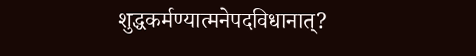शुद्धकर्मण्यात्मनेपदविधानात्?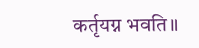कर्तृयग्न भवति॥